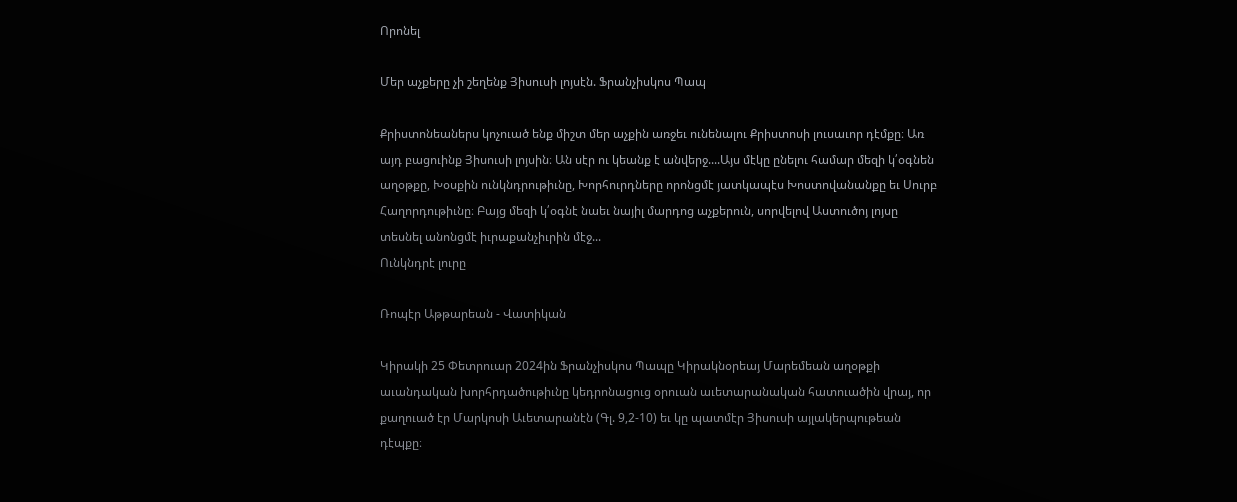Որոնել

Մեր աչքերը չի շեղենք Յիսուսի լոյսէն. Ֆրանչիսկոս Պապ

Քրիստոնեաներս կոչուած ենք միշտ մեր աչքին առջեւ ունենալու Քրիստոսի լուսաւոր դէմքը։ Առ այդ բացուինք Յիսուսի լոյսին։ Ան սէր ու կեանք է անվերջ....Այս մէկը ընելու համար մեզի կ՛օգնեն աղօթքը, Խօսքին ունկնդրութիւնը, Խորհուրդները որոնցմէ յատկապէս Խոստովանանքը եւ Սուրբ Հաղորդութիւնը։ Բայց մեզի կ՛օգնէ նաեւ նայիլ մարդոց աչքերուն, սորվելով Աստուծոյ լոյսը տեսնել անոնցմէ իւրաքանչիւրին մէջ...
Ունկնդրէ լուրը

Ռոպէր Աթթարեան - Վատիկան

Կիրակի 25 Փետրուար 2024ին Ֆրանչիսկոս Պապը Կիրակնօրեայ Մարեմեան աղօթքի աւանդական խորհրդածութիւնը կեդրոնացուց օրուան աւետարանական հատուածին վրայ, որ քաղուած էր Մարկոսի Աւետարանէն (Գլ. 9,2-10) եւ կը պատմէր Յիսուսի այլակերպութեան դէպքը։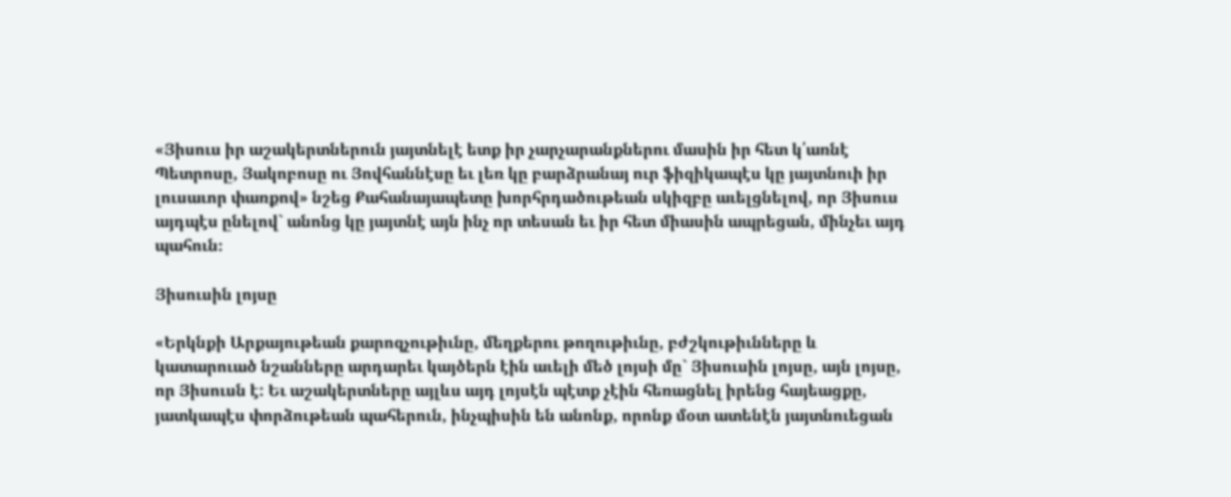«Յիսուս իր աշակերտներուն յայտնելէ ետք իր չարչարանքներու մասին իր հետ կ՛առնէ Պետրոսը, Յակոբոսը ու Յովհաննէսը եւ լեռ կը բարձրանայ ուր ֆիզիկապէս կը յայտնուի իր լուսաւոր փառքով» նշեց Քահանայապետը խորհրդածութեան սկիզբը աւելցնելով, որ Յիսուս այդպէս ընելով` անոնց կը յայտնէ այն ինչ որ տեսան եւ իր հետ միասին ապրեցան, մինչեւ այդ պահուն։

Յիսուսին լոյսը

«Երկնքի Արքայութեան քարոզչութիւնը, մեղքերու թողութիւնը, բժշկութիւնները և կատարուած նշանները արդարեւ կայծերն էին աւելի մեծ լոյսի մը` Յիսուսին լոյսը, այն լոյսը, որ Յիսուսն է: Եւ աշակերտները այլևս այդ լոյսէն պէտք չէին հեռացնել իրենց հայեացքը, յատկապէս փորձութեան պահերուն, ինչպիսին են անոնք, որոնք մօտ ատենէն յայտնուեցան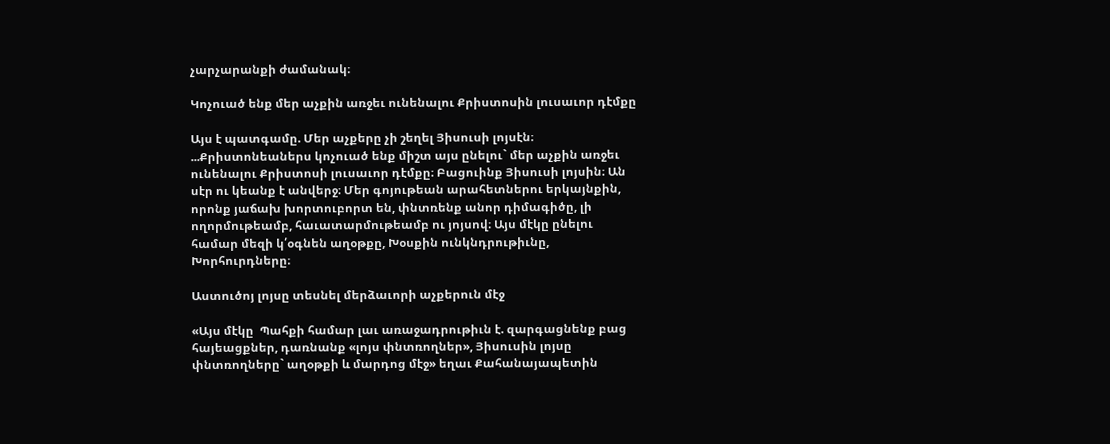չարչարանքի ժամանակ։

Կոչուած ենք մեր աչքին առջեւ ունենալու Քրիստոսին լուսաւոր դէմքը

Այս է պատգամը. Մեր աչքերը չի շեղել Յիսուսի լոյսէն։ ...Քրիստոնեաներս կոչուած ենք միշտ այս ընելու` մեր աչքին առջեւ ունենալու Քրիստոսի լուսաւոր դէմքը։ Բացուինք Յիսուսի լոյսին։ Ան սէր ու կեանք է անվերջ։ Մեր գոյութեան արահետներու երկայնքին, որոնք յաճախ խորտուբորտ են, փնտռենք անոր դիմագիծը, լի ողորմութեամբ, հաւատարմութեամբ ու յոյսով։ Այս մէկը ընելու համար մեզի կ՛օգնեն աղօթքը, Խօսքին ունկնդրութիւնը, Խորհուրդները։

Աստուծոյ լոյսը տեսնել մերձաւորի աչքերուն մէջ

«Այս մէկը  Պահքի համար լաւ առաջադրութիւն է. զարգացնենք բաց հայեացքներ, դառնանք «լոյս փնտռողներ», Յիսուսին լոյսը փնտռողները` աղօթքի և մարդոց մէջ» եղաւ Քահանայապետին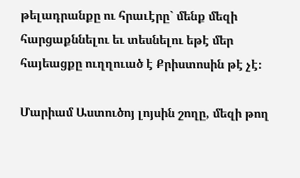թելադրանքը ու հրաւէրը` մենք մեզի հարցաքննելու եւ տեսնելու եթէ մեր հայեացքը ուղղուած է Քրիստոսին թէ չէ։

Մարիամ Աստուծոյ լոյսին շողը, մեզի թող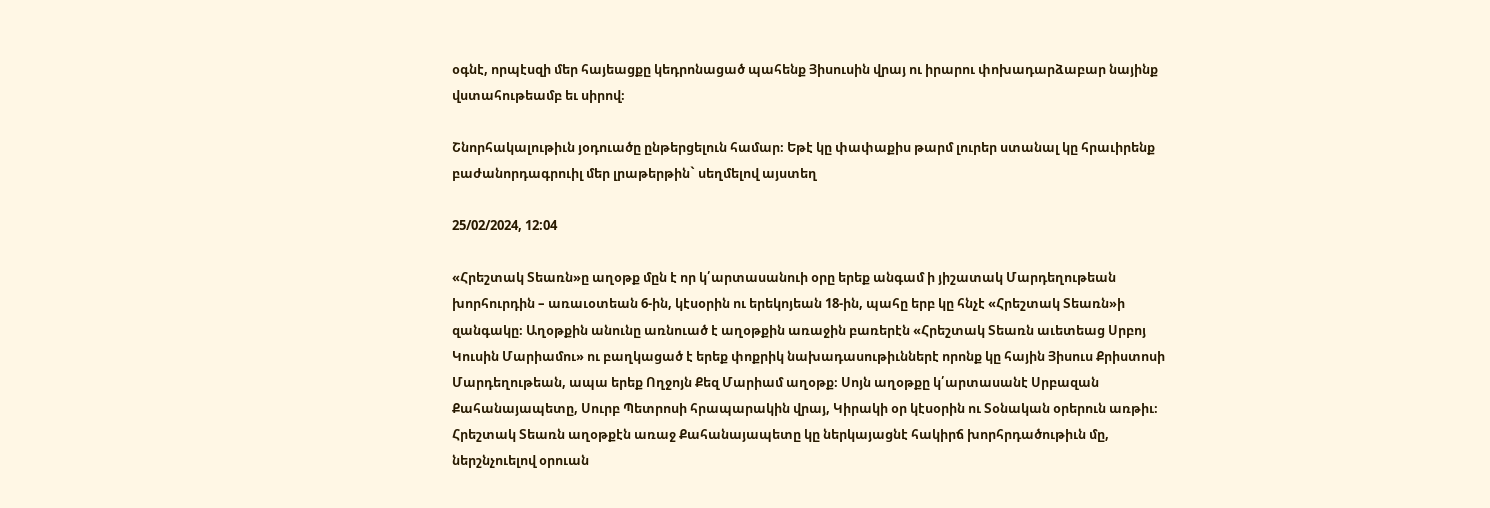օգնէ, որպէսզի մեր հայեացքը կեդրոնացած պահենք Յիսուսին վրայ ու իրարու փոխադարձաբար նայինք վստահութեամբ եւ սիրով։

Շնորհակալութիւն յօդուածը ընթերցելուն համար։ Եթէ կը փափաքիս թարմ լուրեր ստանալ կը հրաւիրենք բաժանորդագրուիլ մեր լրաթերթին` սեղմելով այստեղ

25/02/2024, 12:04

«Հրեշտակ Տեառն»ը աղօթք մըն է որ կ՛արտասանուի օրը երեք անգամ ի յիշատակ Մարդեղութեան խորհուրդին – առաւօտեան 6-ին, կէսօրին ու երեկոյեան 18-ին, պահը երբ կը հնչէ «Հրեշտակ Տեառն»ի զանգակը։ Աղօթքին անունը առնուած է աղօթքին առաջին բառերէն «Հրեշտակ Տեառն աւետեաց Սրբոյ Կուսին Մարիամու» ու բաղկացած է երեք փոքրիկ նախադասութիւններէ որոնք կը հային Յիսուս Քրիստոսի Մարդեղութեան, ապա երեք Ողջոյն Քեզ Մարիամ աղօթք։ Սոյն աղօթքը կ՛արտասանէ Սրբազան Քահանայապետը, Սուրբ Պետրոսի հրապարակին վրայ, Կիրակի օր կէսօրին ու Տօնական օրերուն առթիւ։ Հրեշտակ Տեառն աղօթքէն առաջ Քահանայապետը կը ներկայացնէ հակիրճ խորհրդածութիւն մը, ներշնչուելով օրուան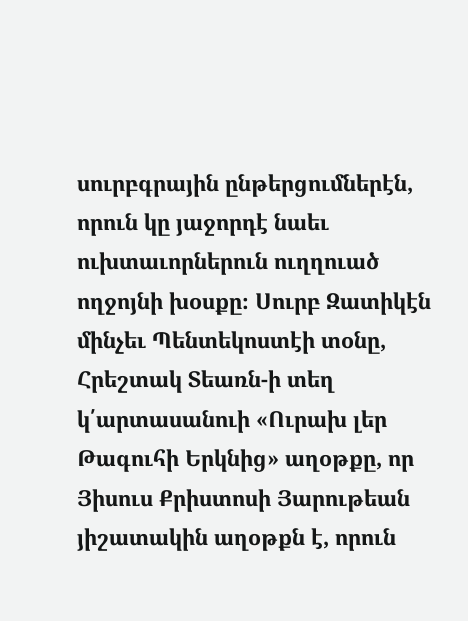սուրբգրային ընթերցումներէն, որուն կը յաջորդէ նաեւ ուխտաւորներուն ուղղուած ողջոյնի խօսքը։ Սուրբ Զատիկէն մինչեւ Պենտեկոստէի տօնը, Հրեշտակ Տեառն-ի տեղ կ՛արտասանուի «Ուրախ լեր Թագուհի Երկնից» աղօթքը, որ Յիսուս Քրիստոսի Յարութեան յիշատակին աղօթքն է, որուն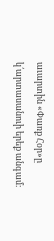աւարտին «Փառք Հօր»ը կ՛արտասանուի երեք անգամ։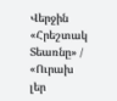Վերջին «Հրեշտակ Տեառնը» / «Ուրախ լեր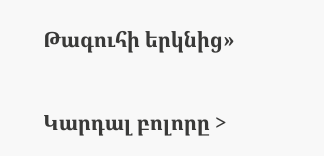Թագուհի երկնից»

Կարդալ բոլորը >